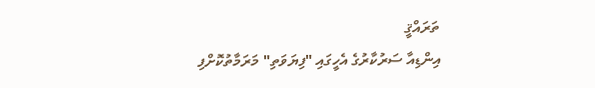ތަރައްޤީ
އިންޑިއާ ސަރުކާރުގެ އެހީގައި "ފިޔަވަތި" މަރަމާތުކޮށްފި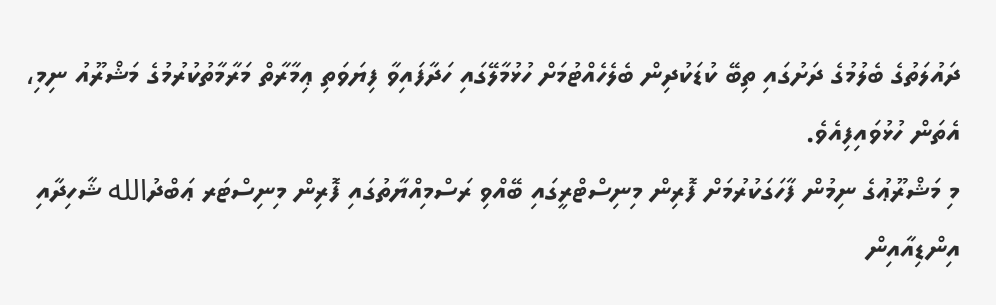ދައުލަތުގެ ބެލުމުގެ ދަށުގައި ތިބޭ ކުޑަކުދިން ބެލެހެއްޓުމަށް ހުޅުމާލޭގައި ހަދާފައިވާ ފިޔަވަތި ޢިމާރާތް މަރާމާތުކުރުމުގެ މަޝްރޫއު ނިމި، އެތަން ހުޅުވައިފިއެވެ.
މި މަޝްރޫޢުގެ ނިމުން ފާހަގަކުރުމަށް ފޮރިން މިނިސްޓްރީގައި ބޭއްވި ރަސްމިއްޔާތުގައި ފޮރިން މިނިސްޓަރ ޢަބްދުالله ޝާހިދާއި އިންޑިއާއިން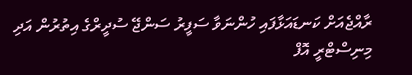ރާއްޖެއަށް ކަނޑައަޅާފައި ހުންނަވާ ސަފީރު ސަންޖޭ ސުދީރްގެ އިތުރުން އަދި މިނިސްޓްރީ އޮފް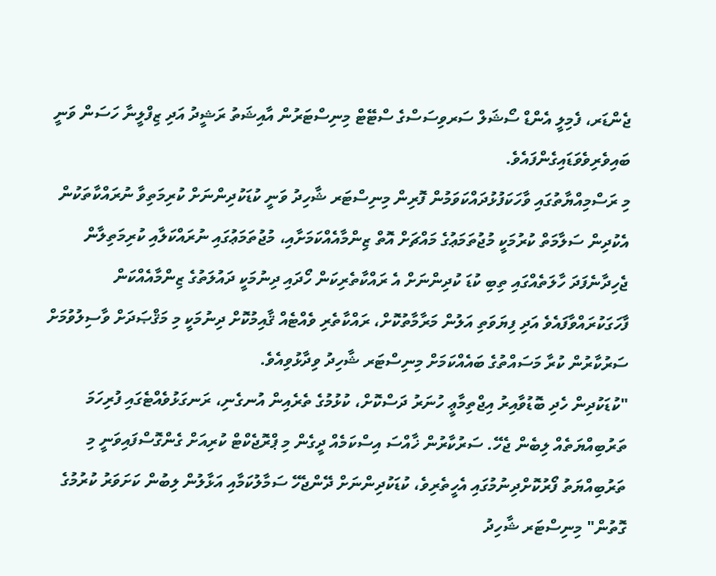ޖެންޑަރ، ފެމިލީ އެންޑް ސޯޝަލް ސަރވިސަސްގެ ސްޓޭޓް މިނިސްޓަރުން އާއިޝަތު ރަޝީދު އަދި ޒިފްލީނާ ހަސަން ވަނީ ބައިވެރިވެވަޑައިގެންފައެވެ.
މި ރަސްމިއްޔާތުގައި ވާހަކަފުޅުދައްކަވަމުން ފޮރިން މިނިސްޓަރ ޝާހިދު ވަނީ ކުޑަކުދިންނަށް ކުރިމަތިވާ ނުރައްކާތަކުން އެކުދިން ސަލާމަތް ކުރުމަކީ މުޖުތަމަޢުގެ މައްޗަށް އޮތް ޒިންމާއެއްކަމަށާއި، މުޖުތަމަޢުގައި ނުރައްކަލާއި ކުރިމަތިލާން ޖެހިދާނެފަދަ ހާލަތެއްގައި ތިބި ކުޑަ ކުދިންނަށް އެ ރައްކާތެރިކަން ހޯދައި ދިނުމަކީ ދައުލަތުގެ ޒިންމާއެއްކަން ފާހަގަކުރައްވާފައެވެ އަދި ފިޔަވަތި އަލުން މަރާމާތުކޮށް، ރައްކާތެރި ވެއްޓެއް ޤާއިމުކޮށް ދިނުމަކީ މި މަޤްޞަދަށް ވާސިލުވުމަށް ސަރުކާރުން ކުރާ މަސައްތުގެ ބައެއްކަމަށް މިނިސްޓަރ ޝާހިދު ވިދާޅުވިއެވެ.
"ކުޑަކުދިން ހެދި ބޮޑުވާއިރު އިޖްތިމާޢީ ހުނަރު ދަސްކޮށް، ކުޅުމުގެ ތެރެއިން އުނގެނި، ރަނގަޅުވެއްޓެގައި ފުރިހަމަ ތަރުބިއްޔަތެއް ލިބެން ޖެހޭ. ސަރުކާރުން ޚާއްސަ އިސްކަމެއް ދީގެން މި ޕްރޮޖެކްޓް ކުރިއަށް ގެންގޮސްފައިވަނީ މި ތަރުބިއްޔަތު ފޯރުކޮށްދިނުމުގައި އެހީތެރިވެ، ކުޑަކުދިންނަށް ދޭންޖެހޭ ސަމާލުކަމާއި އަޅާލުން ލިބުން ކަށަވަރު ކުރުމުގެ ގޮތުން" މިނިސްޓަރ ޝާހިދު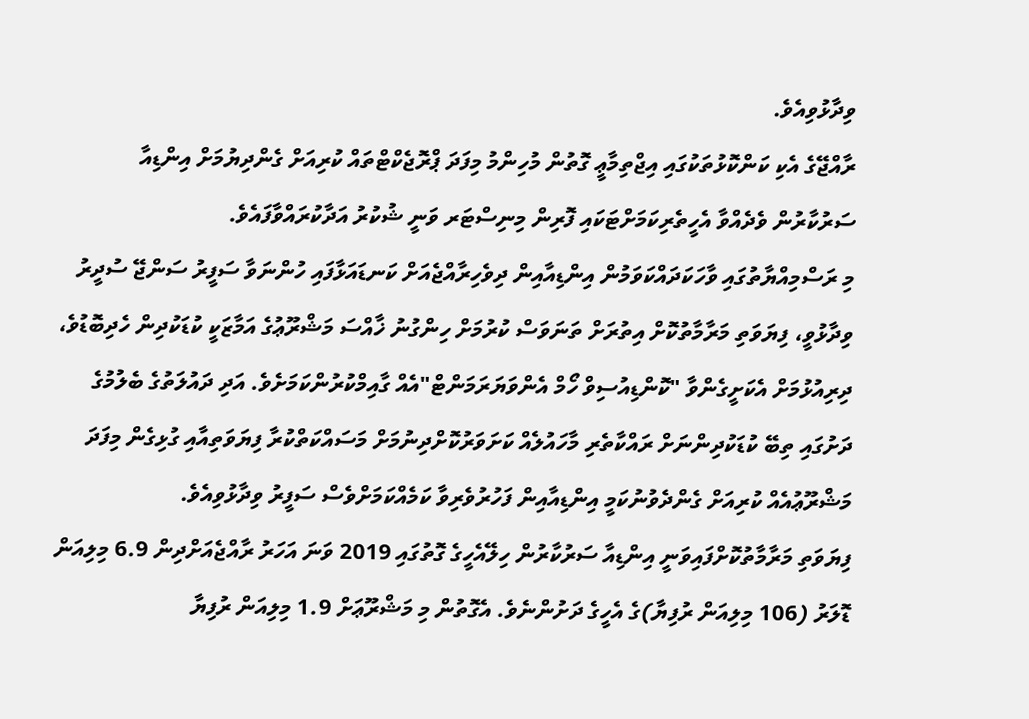ވިދާޅުވިއެވެ.
ރާއްޖޭގެ އެކި ކަންކޮޅުތަކުގައި އިޖްތިމާޢީ ގޮތުން މުހިންމު މިފަދަ ޕްރޮޖެކްޓްތައް ކުރިއަށް ގެންދިޔުމަށް އިންޑިއާ ސަރުކާރުން ވެދެއްވާ އެހީތެރިކަމަށްޓަކައި ފޮރިން މިނިސްޓަރ ވަނީ ޝުކުރު އަދާކުރައްވާފައެވެ.
މި ރަސްމިއްޔާތުގައި ވާހަކަދައްކަވަމުން އިންޑިއާއިން ދިވެހިރާއްޖެއަށް ކަނޑައަޅާފައި ހުންނަވާ ސަފީރު ސަންޖޭ ސުދީރު ވިދާޅުވީ، ފިޔަވަތި މަރާމާތުކޮށް އިތުރަށް ތަނަވަސް ކުރުމަށް ހިންގުނު ޚާއްސަ މަޝްރޫޢުގެ އަމާޒަކީ ކުޑަކުދިން ހެދިބޮޑުވެ، ދިރިއުޅުމަށް އެކަށީގެންވާ "ކޮންޑިއުސިވް ހޯމް އެންވަޔަރަމަންޓް"އެއް ގާއިމްކުރުންކަމަށެވެ. އަދި ދައުލަތުގެ ބެލުމުގެ ދަށުގައި ތިބޭ ކުޑަކުދިންނަށް ރައްކާތެރި މާހައުލެއް ކަށަވަރުކޮށްދިނުމަށް މަސައްކަތްކުރާ ފިޔަވަތިއާއި ގުޅިގެން މިފަދަ މަޝްރޫޢުއެއް ކުރިއަށް ގެންދެވުނުކަމީ އިންޑިއާއިން ފަހުރުވެރިވާ ކަމެއްކަމަށްވެސް ސަފީރު ވިދާޅުވިއެވެ.
ފިޔަވަތި މަރާމާތުކޮށްފައިވަނީ އިންޑިއާ ސަރުކާރުން ހިލޭއެހީގެ ގޮތުގައި 2019 ވަނަ އަހަރު ރާއްޖެއަށްދިން 6.9 މިލިއަން ޑޮލަރު (106 މިލިއަން ރުފިޔާ)ގެ އެހީގެ ދަށުންނެވެ. އެގޮތުން މި މަޝްރޫޢަށް 1.9 މިލިއަން ރުފިޔާ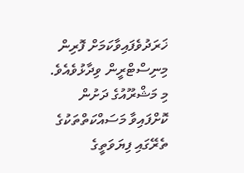ޚަރަދުވެފައިވާކަމަށް ފޮރިން މިނިސްޓްރީން ވިދާޅުވެއެވެ.
މި މަޝްރޫއުގެ ދަށުން ކޮށްފައިވާ މަސައްކަތްތަކުގެ ތެރޭގައި ފިޔަވަތީގެ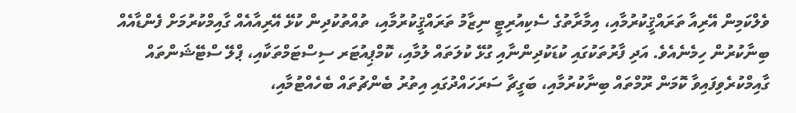ވެލްކަމިން އޭރިއާ ތަރައްޤީކުރުމާއި، އިމާރާތުގެ ސެކިއުރިޓީ ނިޒާމު ތަރައްޤީކުރުމާއި، ތުއްތުކުދިން ކުޅޭ އޭރިއާއެއް ގާއިމްކުރުމަށް ފެންޑާއެއް ބިނާކުރުން ހިމެނެއެވެ. އަދި ފާރުތަކުގައި ކުޑަކުދިންނާއި ގުޅޭ ކުލަތައް ލުމާއި، ކޮމްޕިއުޓަރ ސިސްޓަމްތަކާއި، ޕްލޭ ސްޓޭޝަންތައް ގާއިމްކުރެވިފައިވާ ކޮމަން ރޫމްތައް ބިނާކުރުމާއި، ބަގީޗާ ސަރަހައްދުގައި އިތުރު ބެންޗުތައް ބެހެއްޓުމާއި،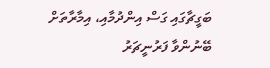ބަގީޗާގައި ގަސް އިންދުމާއި، އިމާރާތަށް ބޭނުންވާ ފަރުނީޗަރު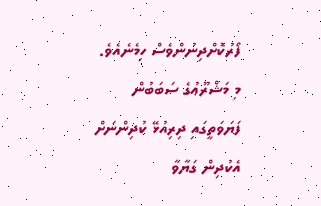ފޯރުކޮށްދިނުންވެސް ހިމެނެއެވެ.
މި މަޝްރޫޢުގެ ސަބަބުން ފަޔަވަތީގައި ދިރިއުޅޭ ކުދިންނަށް އެކުދިން ގަޔާވާ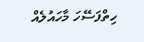ހިތްފަސޭހަ މާހައުލެއް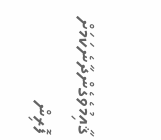ޤާއިމުވެގެންދާނެކަމަށް ފޮރިން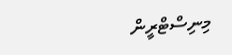މިނިސްޓްރީން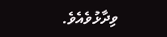ވިދާޅުވެއެވެ.